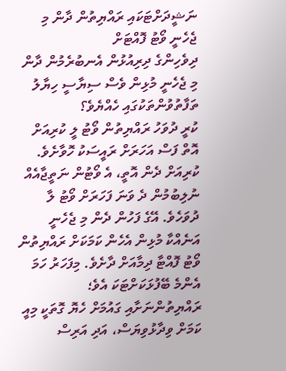ނަޝީދަށްޓަކައި ރައްޔިތުން ދާން މި ޖެހެނީ ވޯޓު ފޮއްޓަށް
ދިވެހިންގެ ދިރިއުޅުން އެނބުރެމުން ދާން މި ޖެހެނީ މުޅިން ވެސް ސިޔާސީ ހިޔާލު ތަފާތުވުންތަކުގައި ހެއްޔެވެ؟
ކުރީ ދުވަހު ރައްޔިތުން ވޯޓު ލީ ކުރިއަށް އޮތް ފަސް އަހަރަށް ރައީސަކު ހޮވާށެވެ. ކުރިއަށް ދެން އޮތީ، އެ ވޯޓުން ނަތީޖާއެއް ނުލިބުމުން ދެ ވަނަ ފަހަރަށް ވޯޓު ލާ ދުވަހެވެ. އޭގެ ފަހުން ދެން މި ޖެހެނީ އަނެއްކާ މުޅިން އެހެން ކަމަކަށް ރައްޔިތުން ވޯޓު ފޮއްޓާ ދިމާއަށް ދާށެވެ. މިފަހަރު ހަމަ އެންމެ ބޭފުޅަކަށްޓަކަ އެވެ؛ ރައްޔިތުންނަށާއި ގައުމަށް ހެޔޮ ގޮތަކީ މިއީ ކަމަށް ވިދާޅުވިޔަސް، އަދި އަރިސް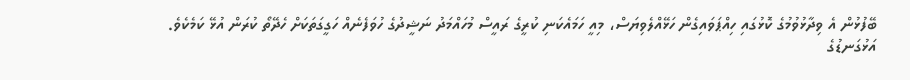ބޭފުޅުން އެ ވިދާޅުވުމުގެ ކޮޅުގައި ހިއްޕަވައިގެން ހަޅޭއްލެވިޔަސް، މިއީ ހަމައެކަނި ކުރީގެ ރައީސް މުހައްމަދު ނަޝީދުގެ ހުވަފެނެއް ހަގީގަތަކަށް ހެދޭތޯ ކުރަން އުޅޭ ކަމެކެވެ.
އަޅުގަނޑުގެ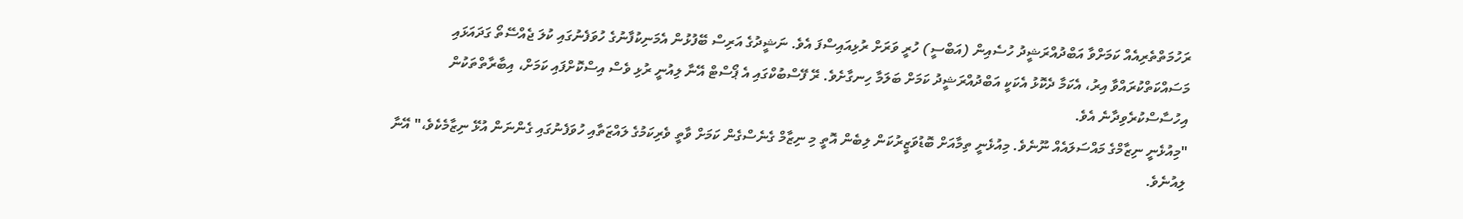ރަހުމަތްތެރިއެއް ކަމަށްވާ އަބްދުއްރަޝީދު ހުސެއިން (އަބްސީ) ހުރީ ވަރަށް ރުޅިއައިސްފަ އެވެ. ނަޝީދުގެ އަރިސް ބޭފުޅުން އެމަނިކުފާނުގެ ހުވަފެނުގައި ކުލަ ޖެއްސޭތޯ ގަދައަޅައި މަސައްކަތްކުރައްވާ އިރު، އެކަމާ ދެކޮޅު އެކަކީ އަބްދުއްރަޝީދު ކަމަށް ބަލަމާ ހިނގާށެވެ. ރޭ ފޭސްބުކްގައި އެ ޕޯސްޓް އޭނާ ލިއުނީ ރުޅި ވެސް އިސްކޮށްފައި ކަމަށް، އިބާރާތްތަކުން އިހުސާސްކުރެވިދާނެ އެވެ.
"މިއުޅެނީ ނިޒާމްގެ މައްސަލައެއް ނޫނެވެ. މިއުޅެނީ ތިމާއަށް ބޮޑުވަޒީރުކަން ލިބެން އޮތީ މި ނިޒާމް ގެނެސްގެން ކަމަށް ވާތީ ވެރިކަމުގެ ލައްޒަތާއި ހުވަފެނުގައި ގެންނަން އުޅޭ ނިޒާމެކެވެ،" އޭނާ ލިއުނެވެ.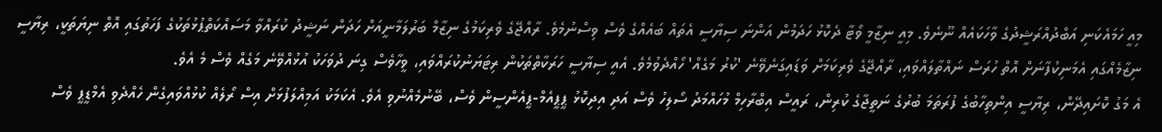މިއީ ހަމައެކަނި އަބްދުއްރަޝީދުގެ ވާހަކައެއް ނޫނެވެ. މިއީ ނިޒާމީ ވޯޓާ ދެކޮޅު ހަދަމުން އަންނަ ސިޔާސީ އެތައް ބައެއްގެ ވެސް ވިސްނުމެވެ. ރާއްޖޭގެ ވެރިކަމުގެ ނިޒާމް ބަރުލަމާނީއަށް ހަދަން ނަޝީދު ކުރައްވާ މަސައްކަތްޕުޅުތަކުގެ ފަހަތުގައި އޮތް ނިޔަތަކީ، ރިޔާސީ ނިޒާމެއްގައި އެމަނިކުފާނަށް އޮތް ހުރަސް ނައްތާލައްވައި، ރާއްޖޭގެ ވެރިކަމަށް ވަޑައިގަނެވޭނެ 'ކުރު މަގެއް' ހޯއްދެވުމެވެ. އެއީ ސިޔާސީ ހަރަކާތްތަކުން ރިޓަޔަނުކުރައްވައި، ވީހާވެސް ގިނަ ދުވަހަކު އުޅުއްވޭނެ މަގެއް ވެސް މެ އެވެ.
އެ މަގު ކޮށައިދޭން، ރިޔާސީ އިންތިހާބުގެ ފުރަތަމަ ބުރުގެ ނަތީޖާގެ ކުރިން، ރައީސް އިބްރާހިމް މުހައްމަދު ސޯލިހު ވެސް އަދި އިދިކޮޅު ޕީޕީއެމް-ޕީއެންސީން ވެސް، ބޭނުމެއްނުވި އެވެ. އެކަމަކު އަމިއްލަފުޅަށް އިސް ރޯލެއް ކުޅުއްވައިގެން ހެއްދެވި އެމްޑީޕީ ވެސް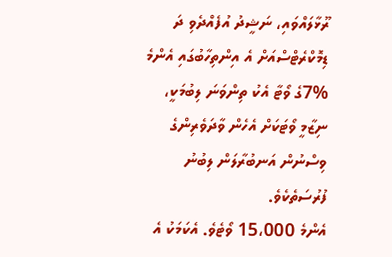ރޫޅާލައްވައި، ނަޝީދު އުފެއްދެވި ދަ ޑިމޮކްރެޓްސްއަށް އެ އިންތިހާބުގައި އެންމެ %7ގެ ވޯޓާ އެކު ތިންވަނަ ލިބުމަކީ، ނިޒާމީ ވޯޓަކަށް އެހެން ވާދަވެރިންގެ ވިސްނުން އަނބުރާލަން ލިބުނު ފުރުސަތެކެވެ.
އެންމެ 15،000 ވޯޓެވެ. އެކަމަކު އެ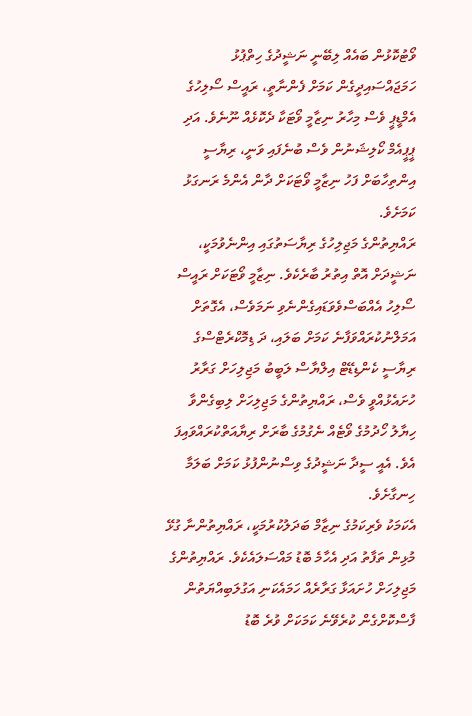ވޯޓުކޮޅުން ބައެއް ލިބޭނީ ނަޝީދުގެ ހިތްޕުޅު ހަމަޖައްސައިދީގެން ކަމަށް ފެންނާތީ، ރައީސް ސޯލިހުގެ އެމްޑީޕީ ވެސް މިހާރު ނިޒާމީ ވޯޓަކާ ދެކޮޅެއް ނޫނެވެ. އަދި ޕީޕީއެމް ކޯލިޝަނުން ވެސް ބުނެފައި ވަނީ، ރިޔާސީ އިންތިހާބަށް ފަހު ނިޒާމީ ވޯޓަކަށް ދާން އެންމެ ރަނގަޅު ކަމަށެވެ.
ރައްޔިތުންގެ މަޖިލިހުގެ ރިޔާސަތުގައި އިންނެވުމަކީ، ނަޝީދަށް އޮތް އިތުރު ބާރެކެވެ. ނިޒާމީ ވޯޓަކަށް ރައީސް ސޯލިހު އެއްބަސްވެވަޑައިގެންނެވި ނަމަވެސް، އެގޮތަށް އަމަލްނުކުރައްވަފާނެ ކަމަށް ބަލައި، ދަ ޑިމޮކްރެޓްސްގެ ރިޔާސީ ކެންޑިޑޭޓް އިލްޔާސް ލަބީބު މަޖިލިހަށް ގަރާރު ހުށައެޅުއްވީ ވެސް، ރައްޔިތުންގެ މަޖިލިހަށް ލިބިގެންވާ ހިޔާލު ހޯދުމުގެ ވޯޓެއް ނެގުމުގެ ބާރަށް ރިޔާއަތްކުރައްވައިފަ އެވެ. އެއީ ސީދާ ނަޝީދުގެ ވިސްނުންފުޅު ކަމަށް ބަލަމާ ހިނގާށެވެ.
އެކަމަކު ވެރިކަމުގެ ނިޒާމް ބަދަލުކުރުމަކީ، ރައްޔިތުންނާ ގުޅޭ މުޅިން ތަފާތު އަދި އެހާމެ ބޮޑު މައްސަލައެކެވެ. ރައްޔިތުންގެ މަޖިލިހަށް ހުށައަޅާ ގަރާރެއް ހަމައެކަނި އަގުލަބިއްޔަތުން ފާސްކޮށްގެން ކުރެވޭނެ ކަމަކަށް ވުރެ ބޮޑު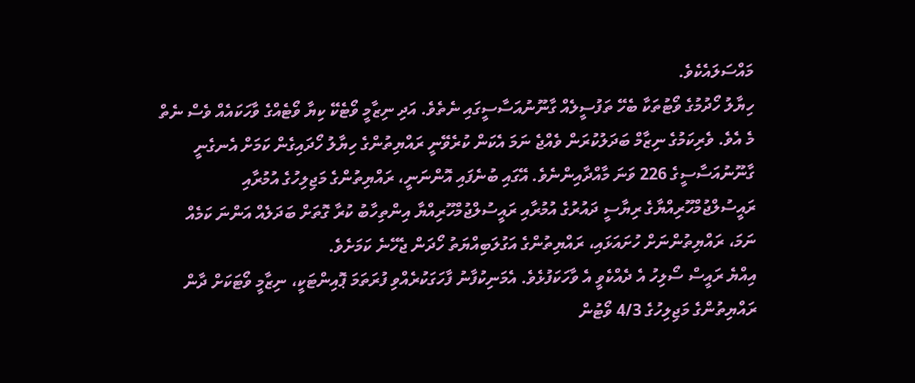މައްސަލައެކެވެ.
ހިޔާލު ހޯދުމުގެ ވޯޓުތަކާ ބެހޭ ތަފުސީލެއް ގާނޫނުއަސާސީގައި ނެތެވެ. އަދި ނިޒާމީ ވޯޓެކޭ ކިޔާ ވޯޓެއްގެ ވާހަކައެއް ވެސް ނެތް މެ އެވެ. ވެރިކަމުގެ ނިޒާމް ބަދަލުކުރަން ވެއްޖެ ނަމަ އެކަން ކުރެވޭނީ ރައްޔިތުންގެ ހިޔާލު ހޯދައިގެން ކަމަށް އެނގެނީ ގާނޫނުއަސާސީގެ 226 ވަނަ މާއްދާއިންނެވެ. އޭގައި ބުނެފައި އޮންނަނީ، ރައްޔިތުންގެ މަޖިލިހުގެ އުމުރާއި ރައީސުލްޖުމްހޫރިއްޔާގެ ރިޔާސީ ދައުރުގެ އުމުރާއި ރައީސުލްޖުމްހޫރިއްޔާ އިންތިހާބު ކުރާ ގޮތަށް ބަދަލެއް އަންނަ ކަމެއް ނަމަ، ރައްޔިތުންނަށް ހުށައަޅައި، ރައްޔިތުންގެ އަގުލަބިއްޔަތު ހޯދަން ޖެހޭނެ ކަމަށެވެ.
އިއްޔެ ރައީސް ސޯލިހު އެ ދެއްކެވީ އެ ވާހަކަފުޅެވެ. އެމަނިކުފާނު ފާހަގަކުރެއްވި ފުރަތަމަ ޕޮއިންޓަކީ، ނިޒާމީ ވޯޓަކަށް ދާން ރައްޔިތުންގެ މަޖިލިހުގެ 4/3 ވޯޓުން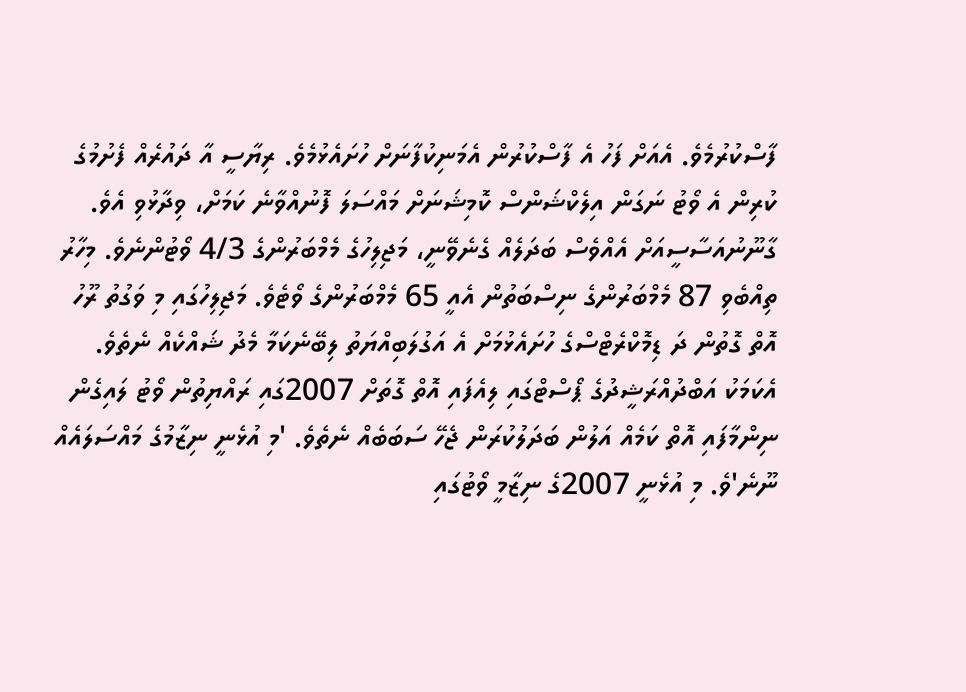ފާސްކުރުމެވެ. އެއަށް ފަހު އެ ފާސްކުރުން އެމަނިކުފާނަށް ހުށައެޅުމެވެ. ރިޔާސީ އާ ދައުރެއް ފެށުމުގެ ކުރިން އެ ވޯޓު ނަގަން އިލެކްޝަންސް ކޮމިޝަނަށް މައްސަލަ ފޮނުއްވާނެ ކަމަށް، ވިދާޅުވި އެވެ.
ގާނޫނުއަސާސީއަށް އެއްވެސް ބަދަލެއް ގެނެވޭނީ، މަޖިލިހުގެ މެމްބަރުންގެ 4/3 ވޯޓުންނެވެ. މިހާރު ތިއްބެވި 87 މެމްބަރުންގެ ނިސްބަތުން އެއީ 65 މެމްބަރުންގެ ވޯޓެވެ. މަޖިލިހުގައި މި ވަގުތު ރޫހު އޮތް ގޮތުން ދަ ޑިމޮކްރެޓްސްގެ ހުށައެޅުމަށް އެ އަގުލަބިއްޔަތު ލިބޭނެކަމާ މެދު ޝައްކެއް ނެތެވެ.
އެކަމަކު އަބްދުއްރަޝީދުގެ ޕޯސްޓްގައި ލިއެފައި އޮތް ގޮތަށް 2007ގައި ރައްޔިތުން ވޯޓު ލައިގެން ނިންމާފައި އޮތް ކަމެއް އަލުން ބަދަލުކުރަން ޖެހޭ ސަބަބެއް ނެތެވެ. 'މި އުޅެނީ ނިޒާމުގެ މައްސަލައެއް ނޫނެ'ވެ. މި އުޅެނީ 2007ގެ ނިޒާމީ ވޯޓުގައި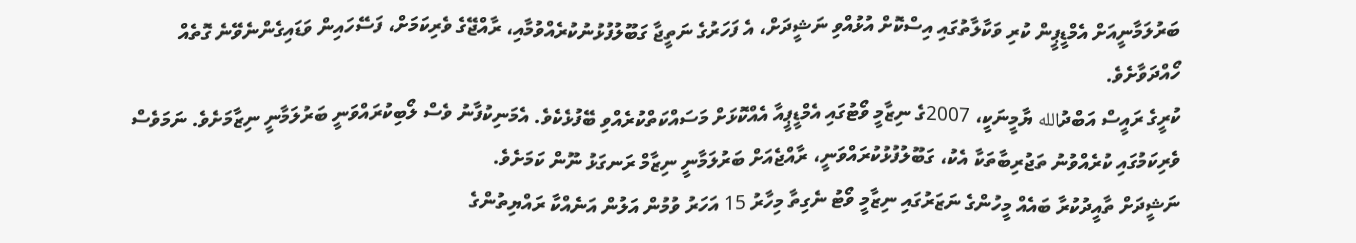ބަރުލަމާނީއަށް އެމްޑީޕީން ކުރި ވަކާލާތުގައި އިސްކޮށް އުޅުއްވި ނަޝީދަށް، އެ ފަހަރުގެ ނަތީޖާ ގަބޫލުފުޅުނުކުރެއްވުމާއި، ރާއްޖޭގެ ވެރިކަމަށް، ފަސޭހައިން ވަޑައިގެންނެވޭނެ ގޮތެއް ހޯއްދަވާށެވެ.
ކުރީގެ ރައީސް އަބްދުالله ޔާމީނަކީ، 2007ގެ ނިޒާމީ ވޯޓުގައި އެމްޑީޕީއާ އެއްކޮޅަށް މަސައްކަތްކުރެއްވި ބޭފުޅެކެވެ. އެމަނިކުފާނު ވެސް ލޯބިކުރައްވަނީ ބަރުލަމާނީ ނިޒާމަށެވެ. ނަމަވެސް ވެރިކަމުގައި ކުރެއްވުނު ތަޖުރިބާތަކާ އެކު، ގަބޫލުފުޅުކުރައްވަނީ، ރާއްޖެއަށް ބަރުލަމާނީ ނިޒާމް ރަނގަޅު ނޫން ކަމަށެވެ.
ނަޝީދަށް ތާއީދުކުރާ ބައެއް މީހުންގެ ނަޒަރުގައި ނިޒާމީ ވޯޓު ނެގިތާ މިހާރު 15 އަހަރު ވުމުން އަލުން އަނެއްކާ ރައްޔިތުންގެ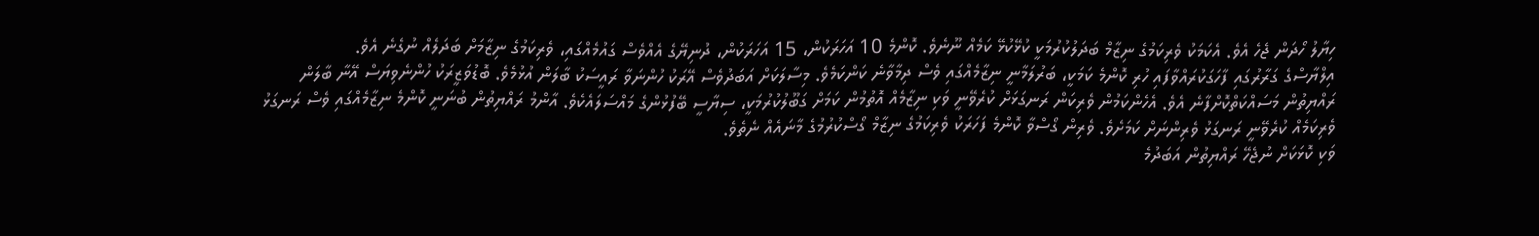ހިޔާލު ހޯދަން ޖެހެ އެވެ. އެކަމަކު ވެރިކަމުގެ ނިޒާމް ބަދަލުކުރުމަކީ ކުޅޭކުޅޭ ކަމެއް ނޫނެވެ. ކޮންމެ 10 އަހަރަކުން، 15 އަހަރަކުން، ދުނިޔޭގެ އެއްވެސް ގައުމެއްގައި، ވެރިކަމުގެ ނިޒާމަށް ބަދަލެއް ނުގެނެ އެވެ.
އިލްޔާސްގެ ގަރާރުގައި ފާހަގަކުރައްވާފައި ހުރި ކޮންމެ ކަމަކީ، ބަރުލަމާނީ ނިޒާމެއްގައި ވެސް ދިމާވާނެ ކަންކަމެވެ. މިސާލަކަށް އަބަދުވެސް އޭރަކު ހުންނަވާ ރައީސަކު ބާލަން އުޅުމެވެ. ބޮޑުވަޒީރަކު ހުންނެވިޔަސް އޭނާ ބާލަން ރައްޔިތުން މަސައްކަތްކޮށްފާނެ އެވެ. އެހެންކަމުން ވެރިކަން ރަނގަޅަށް ކުރެވޭނީ ވަކި ނިޒާމެއް އޮތުމުން ކަމަށް ގަބޫލުކުރުމަކީ، ސިޔާސީ ބޭފުޅުންގެ މައްސަލައެކެވެ. އާންމު ރައްޔިތުން ބުނަނީ ކޮންމެ ނިޒާމެއްގައި ވެސް ރަނގަޅު ވެރިކަމެއް ކުރެވޭނީ ރަނގަޅު ވެރިންނަށް ކަމަށެވެ. ވެރިން ގޯސްވާ ކޮންމެ ފަހަރަކު ވެރިކަމުގެ ނިޒާމް ގޯސްކުރުމުގެ މާނައެއް ނެތެވެ.
ވަކި ކޮޅަކަށް ނުޖެހޭ ރައްޔިތުން އަބަދުމެ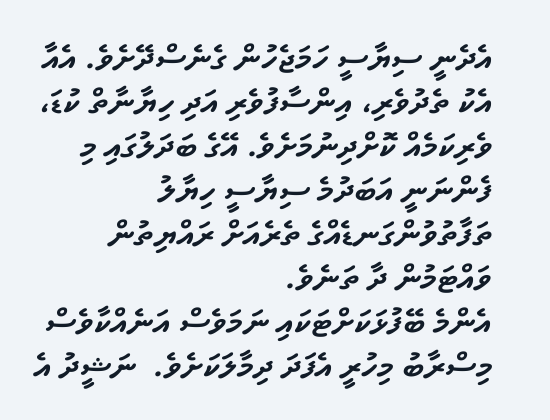އެދެނީ ސިޔާސީ ހަމަޖެހުން ގެނެސްދޭށެވެ. އެއާ އެކު ތެދުވެރި، އިންސާފުވެރި އަދި ހިޔާނާތް ކުޑަ، ވެރިކަމެއް ކޮށްދިނުމަށެވެ. އޭގެ ބަދަލުގައި މި ފެންނަނީ އަބަދުމެ ސިޔާސީ ހިޔާލު ތަފާތުވުންގަނޑެއްގެ ތެރެއަށް ރައްޔިތުން ވައްޓަމުން ދާ ތަނެވެ.
އެންމެ ބޭފުޅަކަށްޓަކައި ނަމަވެސް އަނެއްކާވެސް މިސްރާބު މިހުރީ އެފަދަ ދިމާލަކަށެވެ.  ނަޝީދު އެ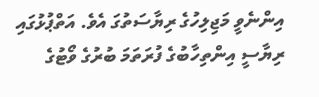އިންނެވީ މަޖިލިހުގެ ރިޔާސަތުގަ އެވެ. އަތްޕުޅުގައި ރިޔާސީ އިންތިހާބުގެ ފުރަތަމަ ބުރުގެ ވޯޓުގެ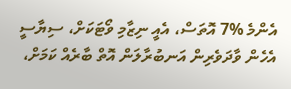އެންމެ %7 އޮތަސް، އެއީ ނިޒާމި ވޯޓަކަށް، ސިޔާސީ އެހެން ވާދަވެރިން އަނބުރާލަން އޮތް ބާރެއް ކަމަށް،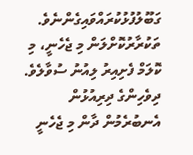ގަބޫލުފުޅުކުރައްވައިގެންނެވެ.
ތަކުރާރުކޮށްލަން މި ޖެހެނީ، މި ކޮލަމް ފެށިއިރު ލިއުނު ސުވާލެވެ.
ދިވެހިންގެ ދިރިއުޅުން އެނބުރެމުން ދާން މި ޖެހެނީ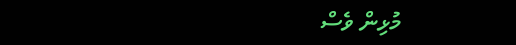މުޅިން ވެސް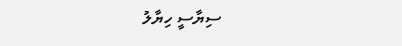ސިޔާސީ ހިޔާލު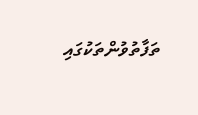ތަފާތުވުންތަކުގައި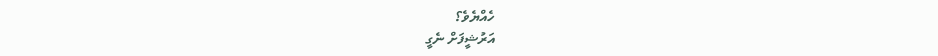ހެއްޔެވެ؟
އަރުޝީފަށް ނެގީ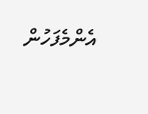އެންމެފަހުން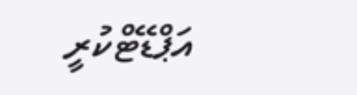އަޕްޑޭޓްކުރީ